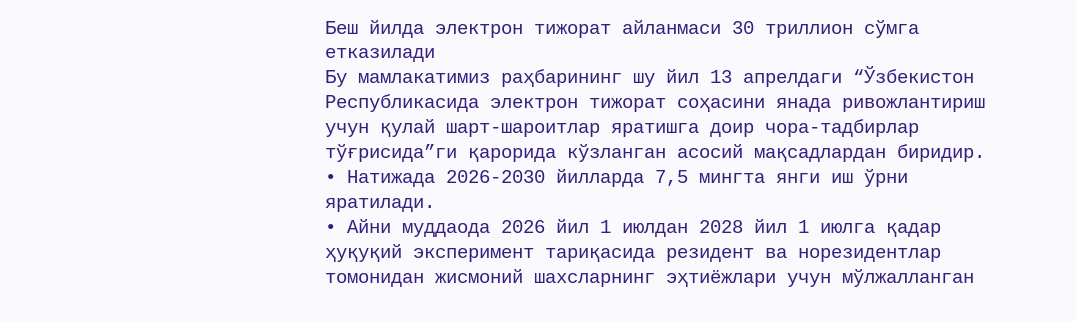Беш йилда электрон тижорат айланмаси 30 триллион сўмга етказилади
Бу мамлакатимиз раҳбарининг шу йил 13 апрелдаги “Ўзбекистон Республикасида электрон тижорат соҳасини янада ривожлантириш учун қулай шарт-шароитлар яратишга доир чора-тадбирлар тўғрисида”ги қарорида кўзланган асосий мақсадлардан биридир.
• Натижада 2026-2030 йилларда 7,5 мингта янги иш ўрни яратилади.
• Айни муддаода 2026 йил 1 июлдан 2028 йил 1 июлга қадар ҳуқуқий эксперимент тариқасида резидент ва норезидентлар томонидан жисмоний шахсларнинг эҳтиёжлари учун мўлжалланган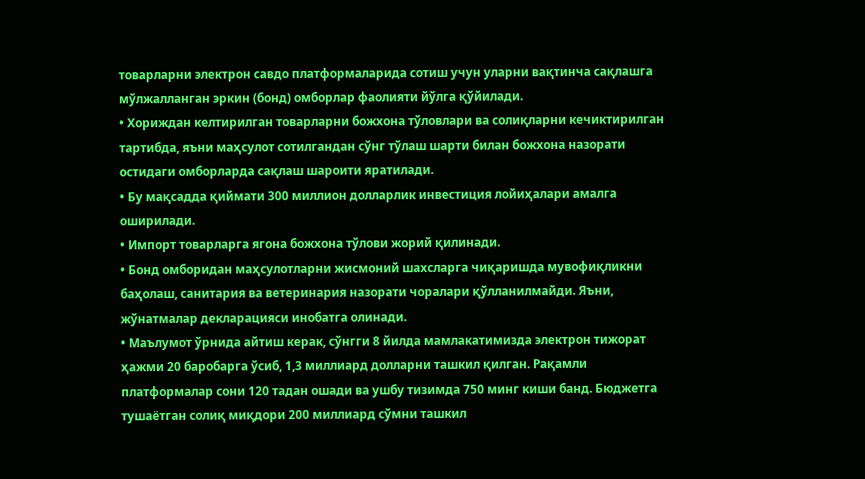товарларни электрон савдо платформаларида сотиш учун уларни вақтинча сақлашга мўлжалланган эркин (бонд) омборлар фаолияти йўлга қўйилади.
• Хориждан келтирилган товарларни божхона тўловлари ва солиқларни кечиктирилган тартибда, яъни маҳсулот сотилгандан сўнг тўлаш шарти билан божхона назорати остидаги омборларда сақлаш шароити яратилади.
• Бу мақсадда қиймати 300 миллион долларлик инвестиция лойиҳалари амалга оширилади.
• Импорт товарларга ягона божхона тўлови жорий қилинади.
• Бонд омборидан маҳсулотларни жисмоний шахсларга чиқаришда мувофиқликни баҳолаш, санитария ва ветеринария назорати чоралари қўлланилмайди. Яъни, жўнатмалар декларацияси инобатга олинади.
• Маълумот ўрнида айтиш керак, сўнгги 8 йилда мамлакатимизда электрон тижорат ҳажми 20 баробарга ўсиб, 1,3 миллиард долларни ташкил қилган. Рақамли платформалар сони 120 тадан ошади ва ушбу тизимда 750 минг киши банд. Бюджетга тушаётган солиқ миқдори 200 миллиард сўмни ташкил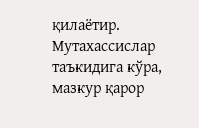қилаётир. Мутахассислар таъкидига кўра, мазкур қарор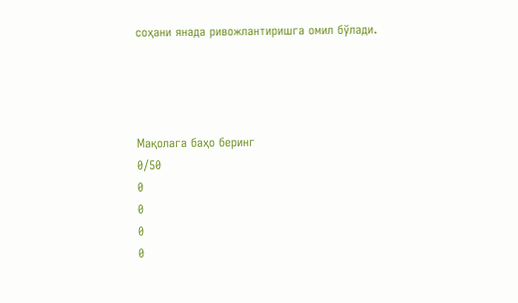соҳани янада ривожлантиришга омил бўлади.




Mақолага баҳо беринг
0/50
0
0
0
0